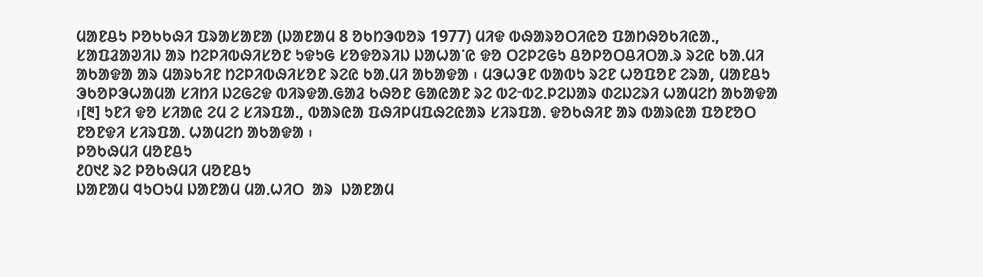ᱢᱟᱱᱪᱩ ᱞᱚᱠᱠᱷᱤ ᱯᱨᱟᱥᱟᱱᱟ (ᱡᱟᱱᱟᱢ 8 ᱚᱠᱴᱳᱵᱚᱨ 1977) ᱢᱤᱫ ᱵᱷᱟᱨᱚᱛᱤᱭᱚ ᱯᱟᱴᱷᱚᱠᱤᱭᱟᱹ, ᱥᱟᱯᱲᱟᱣᱤᱡ ᱟᱨ ᱴᱮᱞᱤᱵᱷᱤᱥᱚᱱ ᱩᱫᱩᱜ ᱥᱚᱫᱚᱨᱤᱡ ᱡᱟᱦᱟᱸᱭ ᱫᱚ ᱛᱮᱞᱮᱜᱩ ᱪᱚᱞᱚᱛᱪᱤᱛᱟᱹᱨ ᱨᱮᱭ ᱠᱟᱹᱢᱤ ᱟᱠᱟᱫᱟ ᱟᱨ ᱢᱟᱨᱠᱤᱱ ᱴᱮᱞᱤᱵᱷᱤᱥᱚᱱ ᱨᱮᱭ ᱠᱟᱹᱢᱤ ᱟᱠᱟᱫᱟ ᱾ ᱢᱳᱦᱳᱱ ᱵᱟᱵᱩ ᱨᱮᱱ ᱦᱚᱯᱚᱱ ᱮᱨᱟ, ᱢᱟᱱᱪᱩ ᱳᱠᱚᱞᱳᱦᱟᱢᱟ ᱥᱤᱴᱤ ᱡᱮᱜᱮᱫ ᱵᱤᱨᱫᱟᱹᱜᱟᱲ ᱠᱷᱚᱱ ᱜᱟᱭᱟᱱ ᱨᱮ ᱵᱮᱼᱵᱮᱹᱞᱮᱡᱟᱨ ᱰᱮᱡᱮᱨᱤ ᱦᱟᱢᱮᱴ ᱟᱠᱟᱫᱟ ᱾[᱓] ᱩᱱᱤ ᱫᱚ ᱥᱤᱟᱭ ᱮᱢ ᱮ ᱥᱤᱨᱯᱟᱹ, ᱵᱟᱨᱭᱟ ᱯᱷᱤᱞᱢᱯᱷᱮᱭᱟᱨ ᱥᱤᱨᱯᱟᱹ ᱫᱚᱠᱷᱤᱱ ᱟᱨ ᱵᱟᱨᱭᱟ ᱯᱚᱱᱚᱛ ᱱᱚᱱᱫᱤ ᱥᱤᱨᱯᱟᱹ ᱦᱟᱢᱮᱴ ᱟᱠᱟᱫᱟ ᱾
ᱞᱚᱠᱷᱢᱤ ᱢᱚᱱᱪᱩ
᱒᱐᱑᱒ ᱨᱮ ᱞᱚᱠᱷᱢᱤ ᱢᱚᱱᱪᱩ
ᱡᱟᱱᱟᱢ ᱧᱩᱛᱩᱢ ᱡᱟᱱᱟᱢ ᱢᱟᱹᱦᱤᱛ  ᱟᱨ  ᱡᱟᱱᱟᱢ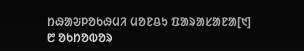ᱴᱷᱟᱶᱞᱚᱠᱷᱢᱤ ᱢᱚᱱᱪᱩ ᱯᱟᱨᱟᱥᱟᱱᱟ[᱑]
᱘ ᱚᱠᱴᱚᱵᱚᱨ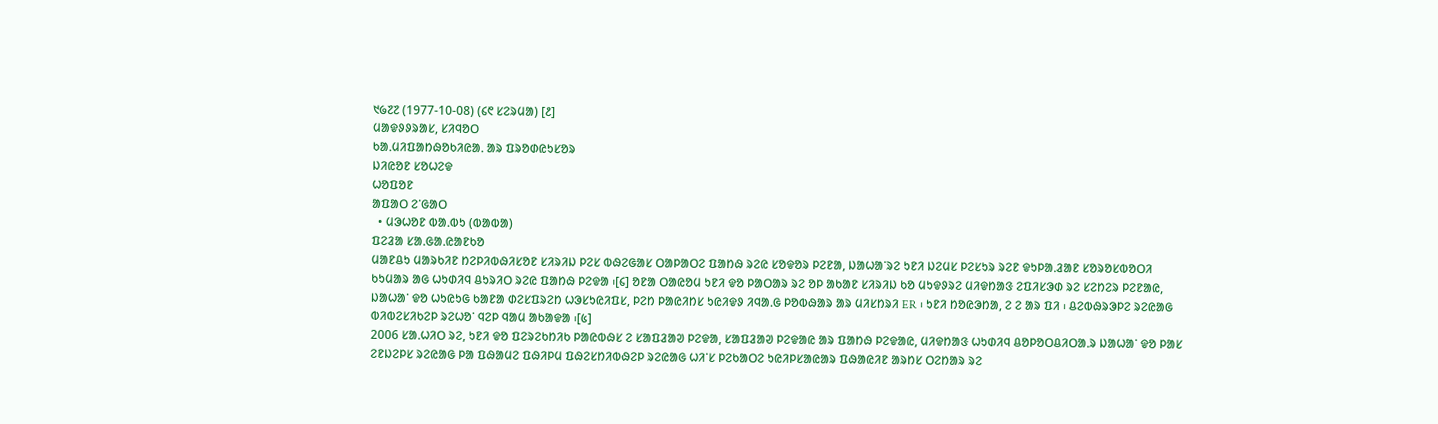᱑᱙᱗᱗ (1977-10-08) (᱔᱖ ᱥᱮᱨᱢᱟ) [᱒]
ᱢᱟᱫᱽᱽᱨᱟᱥ, ᱥᱤᱧᱚᱛ
ᱠᱟᱹᱢᱤᱯᱟᱴᱷᱚᱠᱤᱭᱟᱹ ᱟᱨ ᱯᱨᱚᱰᱭᱩᱥᱚᱨ
ᱡᱤᱭᱚᱱ ᱥᱚᱦᱮᱫ
ᱦᱚᱯᱚᱱ
ᱟᱯᱟᱛ ᱮᱸᱜᱟᱛ
  • ᱢᱳᱦᱚᱱ ᱵᱟᱹᱵᱩ (ᱵᱟᱵᱟ)
ᱯᱮᱲᱟ ᱥᱟᱹᱜᱟᱹᱭᱟᱱᱠᱚ
ᱢᱟᱱᱪᱩ ᱢᱟᱨᱠᱤᱱ ᱴᱮᱞᱤᱵᱷᱤᱥᱚᱱ ᱥᱤᱨᱤᱡ ᱞᱮᱥ ᱵᱷᱮᱜᱟᱥ ᱛᱟᱞᱟᱛᱮ ᱯᱟᱴᱷ ᱨᱮᱭ ᱥᱚᱫᱚᱨ ᱞᱮᱱᱟ, ᱡᱟᱦᱟᱸᱨᱮ ᱩᱱᱤ ᱡᱮᱢᱥ ᱞᱮᱥᱩᱨ ᱨᱮᱱ ᱫᱩᱞᱟᱹᱲᱟᱱ ᱥᱚᱨᱚᱥᱵᱚᱛᱤ ᱠᱩᱢᱟᱨ ᱟᱜ ᱦᱩᱰᱤᱧ ᱪᱩᱨᱤᱛ ᱨᱮᱭ ᱯᱟᱴᱷ ᱞᱮᱫᱟ ᱾[᱔] ᱚᱱᱟ ᱛᱟᱭᱚᱢ ᱩᱱᱤ ᱫᱚ ᱞᱟᱛᱟᱨ ᱨᱮ ᱚᱞ ᱟᱠᱟᱱ ᱥᱤᱨᱤᱡ ᱠᱚ ᱢᱩᱫᱽᱨᱮ ᱢᱤᱫᱴᱟᱝ ᱮᱯᱤᱥᱳᱰ ᱨᱮ ᱥᱮᱴᱮᱨ ᱞᱮᱱᱟᱭ, ᱡᱟᱦᱟᱸ ᱫᱚ ᱦᱩᱭᱩᱜ ᱠᱟᱱᱟ ᱰᱮᱥᱯᱨᱮᱴ ᱦᱳᱥᱩᱭᱤᱯᱥ, ᱞᱮᱴ ᱞᱟᱭᱤᱴᱥ ᱩᱭᱤᱫᱽ ᱤᱧᱟᱹᱜ ᱞᱚᱵᱷᱟᱨ ᱟᱨ ᱢᱤᱥᱴᱨᱤ ER ᱾ ᱩᱱᱤ ᱴᱚᱭᱳᱴᱟ, ᱮ ᱮ ᱟᱨ ᱯᱤ ᱾ ᱪᱮᱵᱷᱨᱳᱞᱮ ᱨᱮᱭᱟᱜ ᱵᱤᱵᱮᱥᱤᱠᱮᱞ ᱨᱮᱦᱚᱸ ᱧᱮᱞ ᱧᱟᱢ ᱟᱠᱟᱫᱟ ᱾[᱕]
2006 ᱥᱟᱹᱦᱤᱛ ᱨᱮ, ᱩᱱᱤ ᱫᱚ ᱯᱮᱨᱮᱠᱴᱤᱠ ᱞᱟᱭᱵᱷᱥ ᱮ ᱥᱟᱯᱲᱟᱣ ᱞᱮᱫᱟ, ᱥᱟᱯᱲᱟᱣ ᱞᱮᱫᱟᱭ ᱟᱨ ᱯᱟᱴᱷ ᱞᱮᱫᱟᱭ, ᱢᱤᱫᱴᱟᱝ ᱦᱩᱰᱤᱧ ᱪᱚᱞᱚᱛᱪᱤᱛᱟᱹᱨ ᱡᱟᱦᱟᱸ ᱫᱚ ᱞᱟᱥ ᱮᱱᱡᱮᱞᱥ ᱨᱮᱭᱟᱜ ᱞᱟ ᱯᱷᱟᱢᱮ ᱯᱷᱤᱞᱢ ᱯᱷᱮᱥᱴᱤᱵᱷᱮᱞ ᱨᱮᱭᱟᱜ ᱦᱤᱸᱥ ᱞᱮᱠᱟᱛᱮ ᱩᱭᱤᱞᱥᱟᱭᱟᱨ ᱯᱷᱟᱭᱤᱱ ᱟᱨᱴᱥ ᱛᱮᱴᱟᱨ ᱨᱮ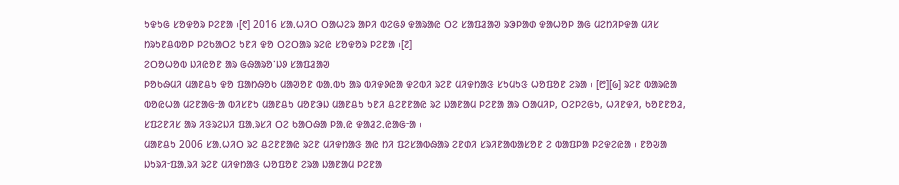ᱩᱫᱩᱜ ᱥᱚᱫᱚᱨ ᱞᱮᱱᱟ ᱾[᱖] 2016 ᱥᱟᱹᱦᱤᱛ ᱛᱟᱦᱮᱨ ᱟᱞᱤ ᱵᱮᱜᱽ ᱫᱟᱨᱟᱭ ᱛᱮ ᱥᱟᱯᱲᱟᱣ ᱨᱳᱞᱟᱰ ᱫᱟᱦᱚᱞ ᱟᱜ ᱢᱮᱴᱤᱞᱫᱟ ᱢᱤᱥ ᱴᱨᱩᱱᱪᱵᱚᱞ ᱞᱮᱠᱟᱛᱮ ᱩᱱᱤ ᱫᱚ ᱛᱮᱛᱟᱨ ᱨᱮᱭ ᱥᱚᱫᱚᱨ ᱞᱮᱱᱟ ᱾[᱗]
ᱮᱛᱚᱦᱚᱵ ᱡᱤᱭᱚᱱ ᱟᱨ ᱜᱷᱟᱨᱚᱸᱡᱽ ᱥᱟᱯᱲᱟᱣ
ᱞᱚᱠᱷᱢᱤ ᱢᱟᱱᱪᱩ ᱫᱚ ᱯᱟᱴᱷᱚᱠ ᱢᱟᱣᱚᱱ ᱵᱟᱹᱵᱩ ᱟᱨ ᱵᱤᱫᱽᱭᱟ ᱫᱮᱵᱤ ᱨᱮᱱ ᱢᱤᱫᱴᱟᱝ ᱥᱩᱢᱩᱝ ᱦᱚᱯᱚᱱ ᱮᱨᱟ ᱾ [᱘][᱙] ᱨᱮᱱ ᱵᱟᱨᱭᱟ ᱵᱚᱭᱦᱟ ᱢᱮᱱᱟᱜᱼᱟ ᱵᱤᱥᱱᱩ ᱢᱟᱱᱪᱩ ᱢᱚᱱᱳᱡ ᱢᱟᱱᱪᱩ ᱩᱱᱤ ᱪᱮᱱᱱᱟᱭ ᱨᱮ ᱡᱟᱱᱟᱢ ᱞᱮᱱᱟ ᱟᱨ ᱛᱟᱢᱤᱞ, ᱛᱮᱞᱮᱜᱩ, ᱦᱤᱱᱫᱤ, ᱠᱚᱱᱱᱚᱲ, ᱥᱯᱮᱱᱤᱥ ᱟᱨ ᱤᱝᱨᱮᱡᱤ ᱯᱟᱹᱨᱥᱤ ᱛᱮ ᱠᱟᱛᱷᱟ ᱞᱟᱹᱭ ᱫᱟᱲᱮᱹᱭᱟᱜᱼᱟ ᱾
ᱢᱟᱱᱪᱩ 2006 ᱥᱟᱹᱦᱤᱛ ᱨᱮ ᱪᱮᱱᱱᱟᱭ ᱨᱮᱱ ᱢᱤᱫᱴᱟᱝ ᱟᱭ ᱴᱤ ᱯᱮᱥᱟᱵᱷᱟᱨ ᱮᱱᱰᱤ ᱥᱨᱤᱱᱟᱵᱟᱥᱚᱱ ᱮ ᱵᱟᱯᱞᱟ ᱞᱮᱫᱮᱭᱟ ᱾ ᱱᱚᱶᱟ ᱡᱩᱨᱤᱼᱯᱟᱹᱨᱤ ᱨᱮᱱ ᱢᱤᱫᱴᱟᱝ ᱦᱚᱯᱚᱱ ᱮᱨᱟ ᱡᱟᱱᱟᱢ ᱞᱮᱱᱟ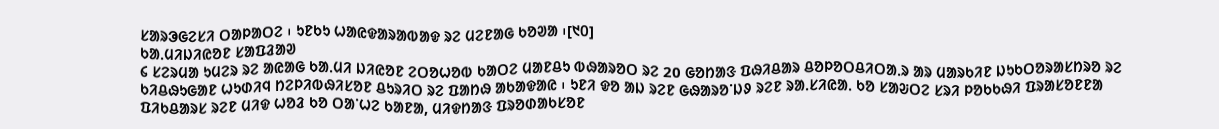ᱥᱟᱨᱳᱜᱮᱥᱤ ᱛᱟᱞᱟᱛᱮ ᱾ ᱩᱱᱠᱩ ᱦᱟᱭᱫᱟᱨᱟᱵᱟᱫ ᱨᱮ ᱢᱮᱱᱟᱜ ᱠᱚᱣᱟ ᱾[᱑᱐]
ᱠᱟᱹᱢᱤᱡᱤᱭᱚᱱ ᱥᱟᱯᱲᱟᱣ
᱔ ᱥᱮᱨᱢᱟ ᱩᱢᱮᱨ ᱨᱮ ᱟᱭᱟᱜ ᱠᱟᱹᱢᱤ ᱡᱤᱭᱚᱱ ᱮᱛᱚᱦᱚᱵ ᱠᱟᱛᱮ ᱢᱟᱱᱪᱩ ᱵᱷᱟᱨᱚᱛ ᱨᱮ 20 ᱜᱚᱴᱟᱝ ᱯᱷᱤᱪᱟᱨ ᱪᱚᱞᱚᱛᱪᱤᱛᱟᱹᱨ ᱟᱨ ᱢᱟᱨᱠᱤᱱ ᱡᱩᱠᱛᱚᱨᱟᱥᱴᱨᱚ ᱨᱮ ᱠᱤᱪᱷᱩᱜᱟᱱ ᱦᱩᱰᱤᱧ ᱴᱮᱞᱤᱵᱷᱤᱥᱚᱱ ᱪᱩᱨᱤᱛ ᱨᱮ ᱯᱟᱴᱷ ᱟᱠᱟᱫᱟᱭ ᱾ ᱩᱱᱤ ᱫᱚ ᱟᱡ ᱨᱮᱱ ᱜᱷᱟᱨᱚᱸᱡᱽ ᱨᱮᱱ ᱨᱟᱹᱥᱤᱭᱟᱹ ᱠᱚ ᱥᱟᱶᱛᱮ ᱥᱨᱤ ᱞᱚᱠᱠᱷᱤ ᱯᱨᱟᱥᱚᱱᱱᱟ ᱯᱤᱠᱪᱟᱨᱥ ᱨᱮᱱ ᱢᱤᱫ ᱦᱚᱲ ᱠᱚ ᱛᱟᱸᱦᱮ ᱠᱟᱱᱟ, ᱢᱤᱫᱴᱟᱝ ᱯᱨᱚᱰᱟᱠᱥᱚᱱ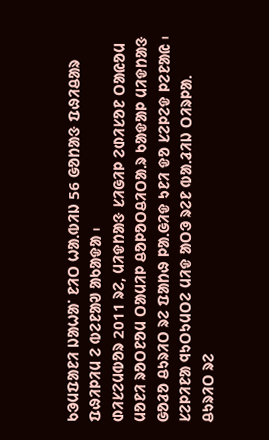ᱠᱳᱢᱯᱟᱱᱤ ᱡᱟᱦᱟᱸ ᱱᱤᱛ ᱦᱟᱹᱵᱤᱡ 56 ᱜᱚᱴᱟᱝ ᱯᱷᱤᱪᱟᱨ ᱯᱷᱤᱞᱤᱢ ᱮ ᱵᱮᱱᱟᱣ ᱟᱠᱟᱫᱟ ᱾
ᱰᱤᱥᱮᱢᱵᱚᱨ 2011 ᱨᱮ, ᱢᱤᱫᱴᱟᱝ ᱥᱤᱜᱤᱞ ᱮᱰᱤᱥᱚᱱ ᱛᱟᱭᱚᱢ ᱢᱚᱱᱤ ᱨᱚᱛᱱᱚᱢ ᱛᱟᱢᱤᱞ ᱪᱚᱞᱚᱛᱪᱤᱛᱟᱹᱨ ᱠᱟᱫᱟᱞ ᱢᱤᱫᱴᱟᱝ ᱜᱚᱲᱚ ᱪᱩᱨᱤᱛ ᱨᱮ ᱯᱟᱴᱷ ᱞᱟᱹᱜᱤᱫ ᱩᱱᱤ ᱫᱚ ᱥᱮᱞᱮᱫ ᱞᱮᱱᱟᱭ ᱾ ᱥᱮᱞᱤᱱᱟ ᱧᱩᱛᱩᱢᱛᱮ ᱢᱤᱫ ᱟᱛᱳ ᱨᱮᱱ ᱵᱟᱹᱲᱤᱡ ᱛᱤᱨᱞᱟᱹ ᱪᱩᱨᱤᱛ ᱨᱮ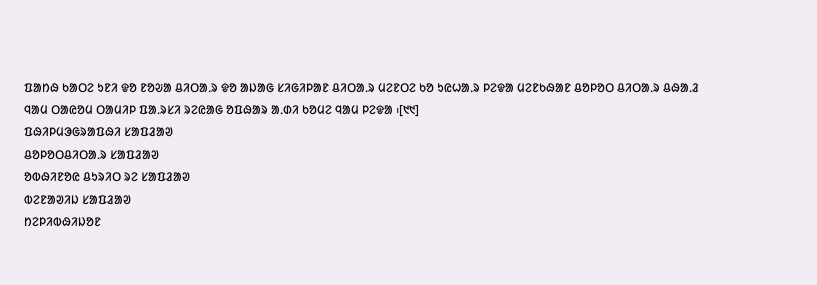ᱯᱟᱴᱷ ᱠᱟᱛᱮ ᱩᱱᱤ ᱫᱚ ᱱᱚᱶᱟ ᱪᱤᱛᱟᱹᱨ ᱫᱚ ᱟᱡᱟᱜ ᱥᱤᱜᱤᱞᱟᱱ ᱪᱤᱛᱟᱹᱨ ᱢᱮᱱᱛᱮ ᱠᱚ ᱩᱭᱦᱟᱹᱨ ᱞᱮᱫᱟ ᱢᱮᱱᱠᱷᱟᱱ ᱪᱚᱞᱚᱛ ᱪᱤᱛᱟᱹᱨ ᱪᱷᱟᱹᱲ ᱧᱟᱢ ᱛᱟᱭᱚᱢ ᱛᱟᱢᱤᱞ ᱯᱟᱹᱨᱥᱤ ᱨᱮᱭᱟᱜ ᱚᱯᱷᱟᱨ ᱟᱹᱰᱤ ᱠᱚᱢᱮ ᱧᱟᱢ ᱞᱮᱫᱟ ᱾[᱑᱑]
ᱯᱷᱤᱞᱢᱳᱜᱨᱟᱯᱷᱤ ᱥᱟᱯᱲᱟᱣ
ᱪᱚᱞᱚᱛᱪᱤᱛᱟᱹᱨ ᱥᱟᱯᱲᱟᱣ
ᱚᱵᱷᱤᱱᱚᱭ ᱪᱩᱨᱤᱛ ᱨᱮ ᱥᱟᱯᱲᱟᱣ
ᱵᱮᱱᱟᱣᱤᱡ ᱥᱟᱯᱲᱟᱣ
ᱴᱮᱞᱤᱵᱷᱤᱡᱚᱱ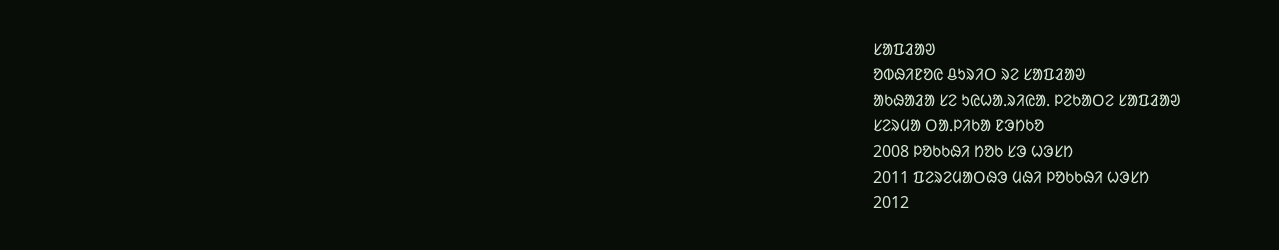ᱥᱟᱯᱲᱟᱣ
ᱚᱵᱷᱤᱱᱚᱭ ᱪᱩᱨᱤᱛ ᱨᱮ ᱥᱟᱯᱲᱟᱣ
ᱟᱠᱷᱟᱲᱟ ᱥᱮ ᱩᱭᱦᱟᱹᱨᱤᱭᱟᱹ ᱞᱮᱠᱟᱛᱮ ᱥᱟᱯᱲᱟᱣ
ᱥᱮᱨᱢᱟ ᱛᱟᱹᱞᱤᱠᱟ ᱱᱳᱴᱠᱚ
2008 ᱞᱚᱠᱠᱷᱤ ᱴᱚᱠ ᱥᱳ ᱦᱳᱥᱴ
2011 ᱯᱮᱨᱮᱢᱟᱛᱷᱳ ᱢᱷᱤ ᱞᱚᱠᱠᱷᱤ ᱦᱳᱥᱴ
2012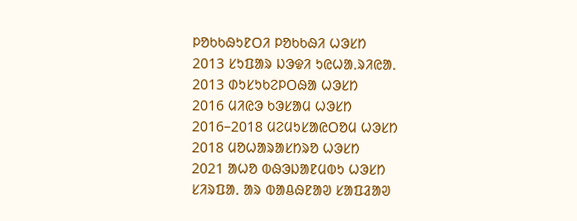ᱞᱚᱠᱠᱷᱩᱱᱛᱤ ᱞᱚᱠᱠᱷᱤ ᱦᱳᱥᱴ
2013 ᱥᱩᱯᱟᱨ ᱡᱳᱫᱤ ᱩᱭᱦᱟᱹᱨᱤᱭᱟᱹ
2013 ᱰᱩᱥᱩᱠᱮᱞᱛᱷᱟ ᱦᱳᱥᱴ
2016 ᱢᱤᱭᱳ ᱠᱳᱥᱟᱢ ᱦᱳᱥᱴ
2016–2018 ᱢᱮᱢᱩᱥᱟᱭᱛᱚᱢ ᱦᱳᱥᱴ
2018 ᱢᱚᱦᱟᱨᱟᱥᱴᱨᱚ ᱦᱳᱥᱴ
2021 ᱟᱦᱚ ᱵᱷᱳᱡᱟᱱᱢᱵᱩ ᱦᱳᱥᱴ
ᱥᱤᱨᱯᱟᱹ ᱟᱨ ᱵᱟᱪᱷᱱᱟᱣ ᱥᱟᱯᱲᱟᱣ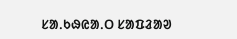ᱥᱟᱹᱠᱷᱭᱟᱹᱛ ᱥᱟᱯᱲᱟᱣ